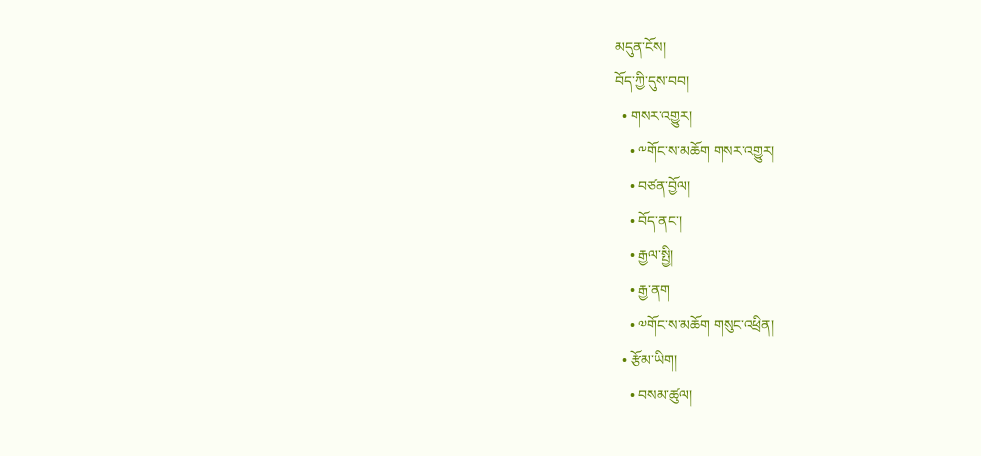མདུན་ངོས།
བོད་ཀྱི་དུས་བབ།
  • གསར་འགྱུར།
    • ༸གོང་ས་མཆོག གསར་འགྱུར།
    • བཙན་བྱོལ།
    • བོད་ནང་།
    • རྒྱལ་སྤྱི།
    • རྒྱ་ནག
    • ༧གོང་ས་མཆོག གསུང་འཕྲིན།
  • རྩོམ་ཡིག།
    • བསམ་ཚུལ།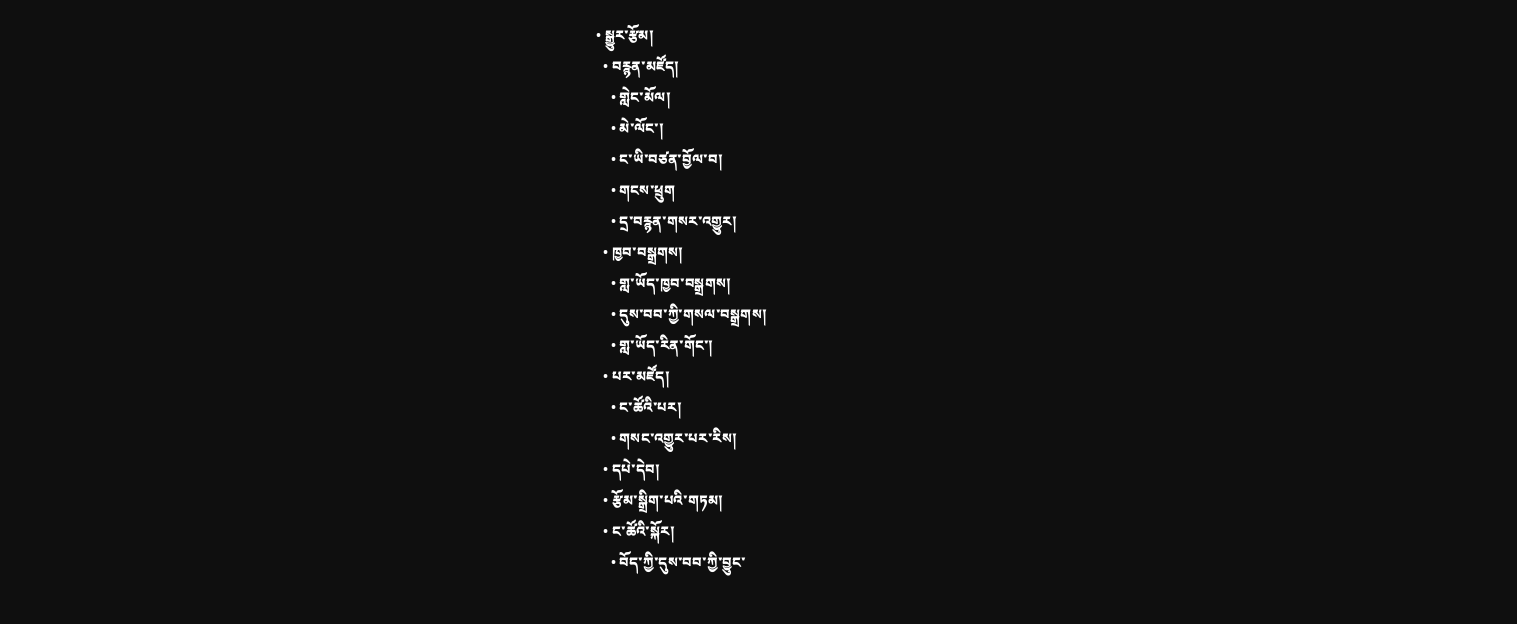• སྒྱུར་རྩོམ།
  • བརྙན་མཛོད།
    • གླེང་མོལ།
    • མེ་ལོང་།
    • ང་ཡི་བཙན་བྱོལ་བ།
    • གངས་ཕྲུག
    • དྲ་བརྙན་གསར་འགྱུར།
  • ཁྱབ་བསྒྲགས།
    • གླ་ཡོད་ཁྱབ་བསྒྲགས།
    • དུས་བབ་ཀྱི་གསལ་བསྒྲགས།
    • གླ་ཡོད་རིན་གོང་།
  • པར་མཛོད།
    • ང་ཚོའི་པར།
    • གསང་འགྱུར་པར་རིས།
  • དཔེ་དེབ།
  • རྩོམ་སྒྲིག་པའི་གཏམ།
  • ང་ཚོའི་སྐོར།
    • བོད་ཀྱི་དུས་བབ་ཀྱི་བྱུང་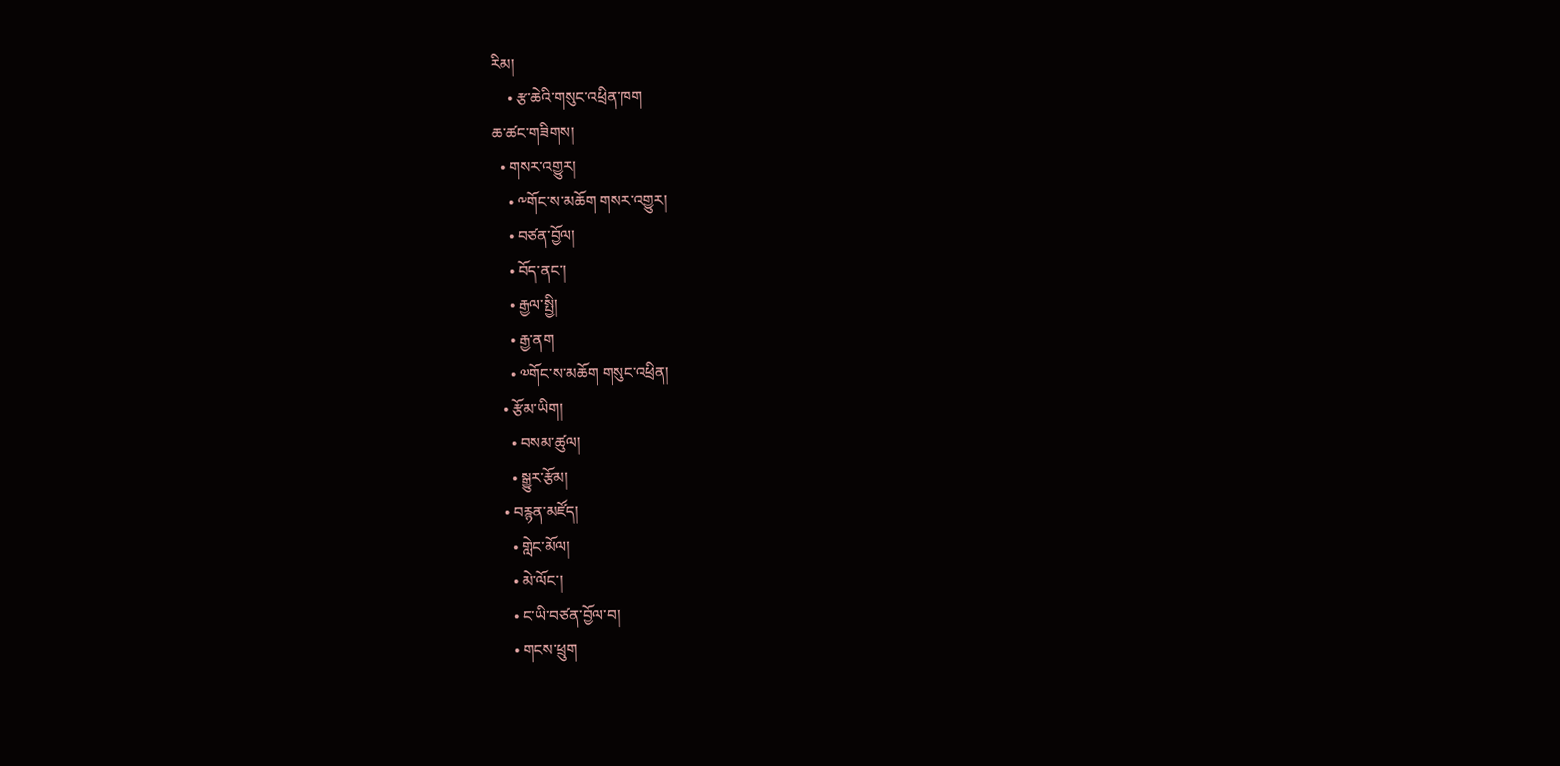རིམ།
    • རྩ་ཆེའི་གསུང་འཕྲིན་ཁག
ཆ་ཚང་གཟིགས།
  • གསར་འགྱུར།
    • ༸གོང་ས་མཆོག གསར་འགྱུར།
    • བཙན་བྱོལ།
    • བོད་ནང་།
    • རྒྱལ་སྤྱི།
    • རྒྱ་ནག
    • ༧གོང་ས་མཆོག གསུང་འཕྲིན།
  • རྩོམ་ཡིག།
    • བསམ་ཚུལ།
    • སྒྱུར་རྩོམ།
  • བརྙན་མཛོད།
    • གླེང་མོལ།
    • མེ་ལོང་།
    • ང་ཡི་བཙན་བྱོལ་བ།
    • གངས་ཕྲུག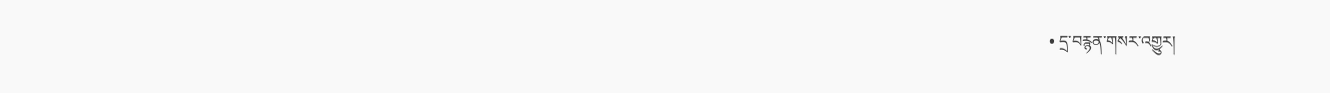• དྲ་བརྙན་གསར་འགྱུར།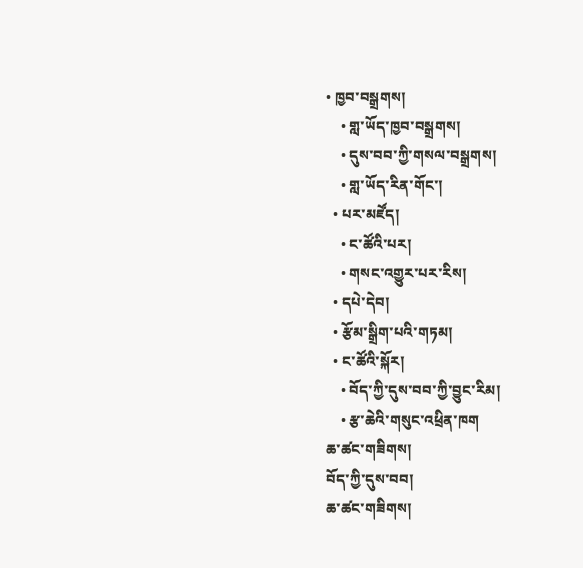• ཁྱབ་བསྒྲགས།
    • གླ་ཡོད་ཁྱབ་བསྒྲགས།
    • དུས་བབ་ཀྱི་གསལ་བསྒྲགས།
    • གླ་ཡོད་རིན་གོང་།
  • པར་མཛོད།
    • ང་ཚོའི་པར།
    • གསང་འགྱུར་པར་རིས།
  • དཔེ་དེབ།
  • རྩོམ་སྒྲིག་པའི་གཏམ།
  • ང་ཚོའི་སྐོར།
    • བོད་ཀྱི་དུས་བབ་ཀྱི་བྱུང་རིམ།
    • རྩ་ཆེའི་གསུང་འཕྲིན་ཁག
ཆ་ཚང་གཟིགས།
བོད་ཀྱི་དུས་བབ།
ཆ་ཚང་གཟིགས།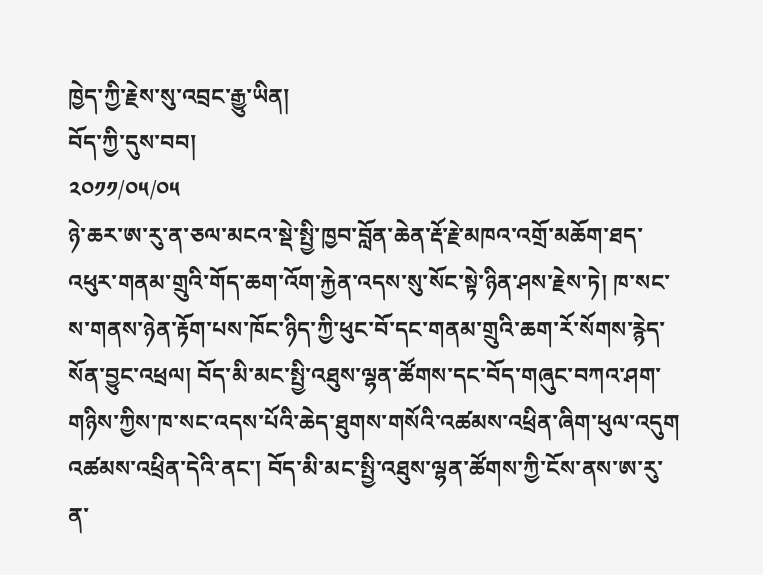ཁྱེད་ཀྱི་རྗེས་སུ་འབྲང་རྒྱུ་ཡིན།
བོད་ཀྱི་དུས་བབ།
༢༠༡༡/༠༥/༠༥
ཉེ་ཆར་ཨ་རུ་ན་ཅལ་མངའ་སྡེ་སྤྱི་ཁྱབ་བློན་ཆེན་རྡོ་རྗེ་མཁའ་འགྲོ་མཆོག་ཐད་འཕུར་གནམ་གྲུའི་གོད་ཆག་འོག་རྐྱེན་འདས་སུ་སོང་སྟེ་ཉིན་ཤས་རྗེས་ཏེ། ཁ་སང་ས་གནས་ཉེན་རྟོག་པས་ཁོང་ཉིད་ཀྱི་ཕུང་བོ་དང་གནམ་གྲུའི་ཆག་རོ་སོགས་རྙེད་སོན་བྱུང་འཕྲལ། བོད་མི་མང་སྤྱི་འཐུས་ལྷན་ཚོགས་དང་བོད་གཞུང་བཀའ་ཤག་གཉིས་ཀྱིས་ཁ་སང་འདས་པོའི་ཆེད་ཐུགས་གསོའི་འཚམས་འཕྲིན་ཞིག་ཕུལ་འདུག
འཚམས་འཕྲིན་དེའི་ནང་། བོད་མི་མང་སྤྱི་འཐུས་ལྷན་ཚོགས་ཀྱི་ངོས་ནས་ཨ་རུ་ན་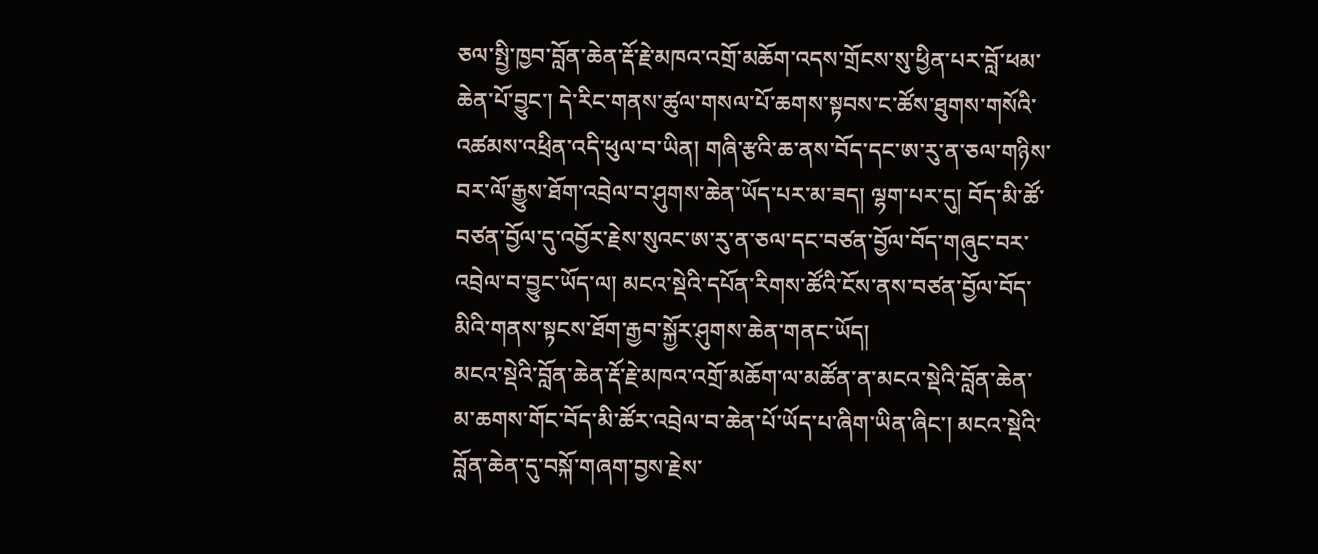ཅལ་སྤྱི་ཁྱབ་བློན་ཆེན་རྡོ་རྗེ་མཁའ་འགྲོ་མཆོག་འདས་གྲོངས་སུ་ཕྱིན་པར་བློ་ཕམ་ཆེན་པོ་བྱུང་། དེ་རིང་གནས་ཚུལ་གསལ་པོ་ཆགས་སྟབས་ང་ཚོས་ཐུགས་གསོའི་འཚམས་འཕྲིན་འདི་ཕུལ་བ་ཡིན། གཞི་རྩའི་ཆ་ནས་བོད་དང་ཨ་རུ་ན་ཅལ་གཉིས་བར་ལོ་རྒྱུས་ཐོག་འབྲེལ་བ་ཤུགས་ཆེན་ཡོད་པར་མ་ཟད། ལྷག་པར་དུ། བོད་མི་ཚོ་བཙན་བྱོལ་དུ་འབྱོར་རྗེས་སུའང་ཨ་རུ་ན་ཅལ་དང་བཙན་བྱོལ་བོད་གཞུང་བར་འབྲེལ་བ་བྱུང་ཡོད་ལ། མངའ་སྡེའི་དཔོན་རིགས་ཚོའི་ངོས་ནས་བཙན་བྱོལ་བོད་མིའི་གནས་སྟངས་ཐོག་རྒྱབ་སྐྱོར་ཤུགས་ཆེན་གནང་ཡོད།
མངའ་སྡེའི་བློན་ཆེན་རྡོ་རྗེ་མཁའ་འགྲོ་མཆོག་ལ་མཚོན་ན་མངའ་སྡེའི་བློན་ཆེན་མ་ཆགས་གོང་བོད་མི་ཚོར་འབྲེལ་བ་ཆེན་པོ་ཡོད་པ་ཞིག་ཡིན་ཞིང་། མངའ་སྡེའི་བློན་ཆེན་དུ་བསྐོ་གཞག་བྱས་རྗེས་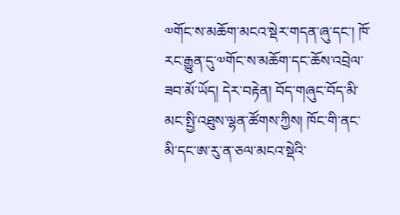༧གོང་ས་མཆོག་མངའ་སྡེར་གདན་ཞུ་དང་། ཁོ་རང་རྒྱུན་དུ་༧གོང་ས་མཆོག་དང་ཆོས་འབྲེལ་ཟབ་མོ་ཡོད། དེར་བརྟེན། བོད་གཞུང་བོད་མི་མང་སྤྱི་འཐུས་ལྷན་ཚོགས་ཀྱིས། ཁོང་གི་ནང་མི་དང་ཨ་རུ་ན་ཅལ་མངའ་སྡེའི་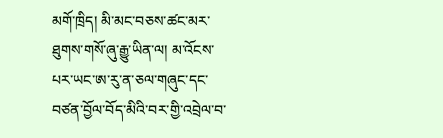མགོ་ཁྲིད། མི་མང་བཅས་ཚང་མར་ཐུགས་གསོ་ཞུ་རྒྱུ་ཡིན་ལ། མ་འོངས་པར་ཡང་ཨ་རུ་ན་ཅལ་གཞུང་དང་བཙན་བྱོལ་བོད་མིའི་བར་གྱི་འབྲེལ་བ་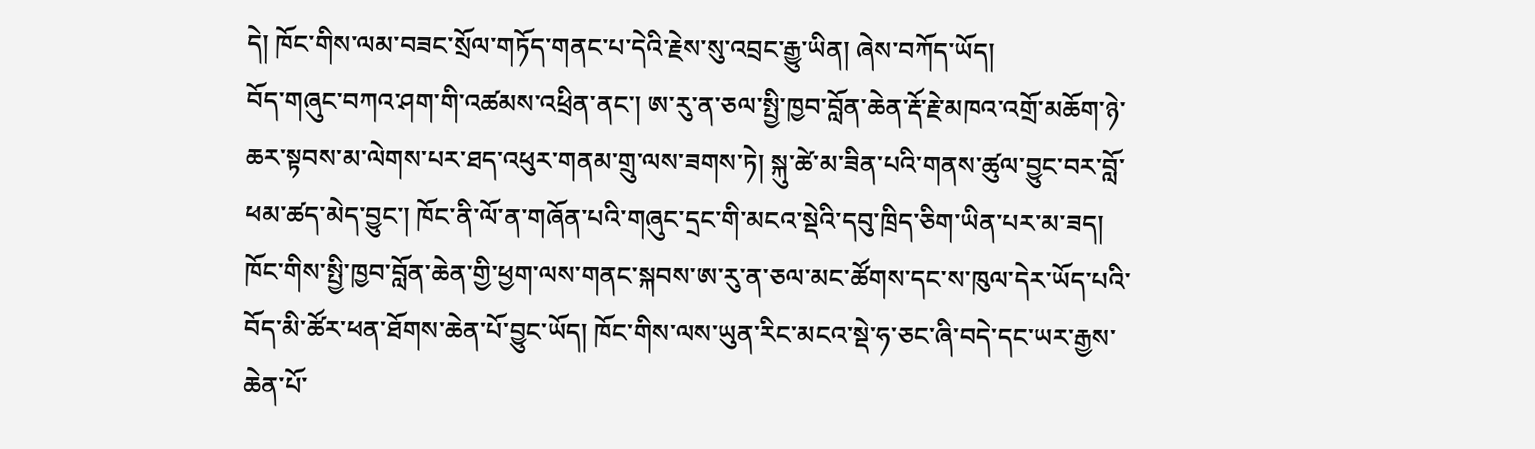དེ། ཁོང་གིས་ལམ་བཟང་སྲོལ་གཏོད་གནང་པ་དེའི་རྗེས་སུ་འབྲང་རྒྱུ་ཡིན། ཞེས་བཀོད་ཡོད།
བོད་གཞུང་བཀའ་ཤག་གི་འཚམས་འཕྲིན་ནང་། ཨ་རུ་ན་ཅལ་སྤྱི་ཁྱབ་བློན་ཆེན་རྡོ་རྗེ་མཁའ་འགྲོ་མཆོག་ཉེ་ཆར་སྟབས་མ་ལེགས་པར་ཐད་འཕུར་གནམ་གྲུ་ལས་ཟགས་ཏེ། སྐུ་ཚེ་མ་ཟིན་པའི་གནས་ཚུལ་བྱུང་བར་བློ་ཕམ་ཚད་མེད་བྱུང་། ཁོང་ནི་ལོ་ན་གཞོན་པའི་གཞུང་དྲང་གི་མངའ་སྡེའི་དབུ་ཁྲིད་ཅིག་ཡིན་པར་མ་ཟད། ཁོང་གིས་སྤྱི་ཁྱབ་བློན་ཆེན་གྱི་ཕྱག་ལས་གནང་སྐབས་ཨ་རུ་ན་ཅལ་མང་ཚོགས་དང་ས་ཁུལ་དེར་ཡོད་པའི་བོད་མི་ཚོར་ཕན་ཐོགས་ཆེན་པོ་བྱུང་ཡོད། ཁོང་གིས་ལས་ཡུན་རིང་མངའ་སྡེ་ཧ་ཅང་ཞི་བདེ་དང་ཡར་རྒྱས་ཆེན་པོ་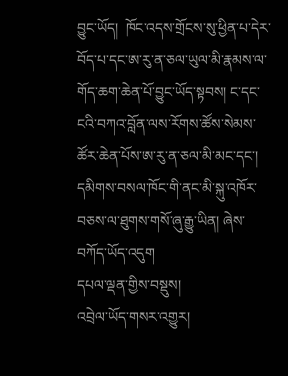བྱུང་ཡོད།  ཁོང་འདས་གྲོངས་སུ་ཕྱིན་པ་དེར་བོད་པ་དང་ཨ་རུ་ན་ཅལ་ཡུལ་མི་རྣམས་ལ་གོད་ཆག་ཆེན་པོ་བྱུང་ཡོད་སྟབས། ང་དང་ངའི་བཀའ་བློན་ལས་རོགས་ཚོས་སེམས་ཚོར་ཆེན་པོས་ཨ་རུ་ན་ཅལ་མི་མང་དང་། དམིགས་བསལ་ཁོང་གི་ནང་མི་སྐུ་འཁོར་བཅས་ལ་ཐུགས་གསོ་ཞུ་རྒྱུ་ཡིན། ཞེས་བཀོད་ཡོད་འདུག
དཔལ་ལྡན་གྱིས་བསྡུས།
འབྲེལ་ཡོད་གསར་འགྱུར།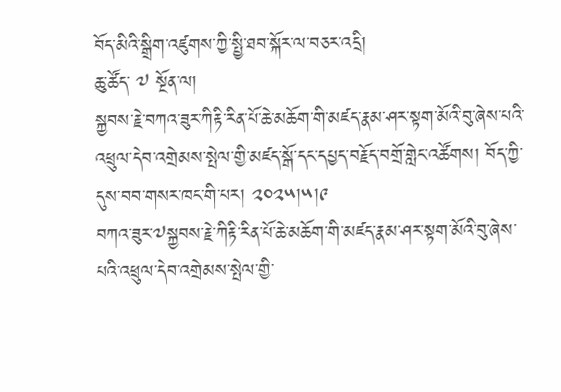བོད་མིའི་སྒྲིག་འཛུགས་ཀྱི་སྤྱི་ཐབ་སྐོར་ལ་བཅར་འདྲི།
ཆུ་ཚོད་ ༧ སྔོན་ལ།
སྐྱབས་རྗེ་བཀའ་ཟུར་ཀིརྟི་རིན་པོ་ཆེ་མཆོག་གི་མཛད་རྣམ་ཤར་སྟག་མོའི་བུ་ཞེས་པའི་འཕྲུལ་དེབ་འགྲེམས་སྤེལ་གྱི་མཛད་སྒོ་དང་དཔྱད་བརྗོད་བགྲོ་གླེང་འཚོགས། བོད་ཀྱི་དུས་བབ་གསར་ཁང་གི་པར། ༢༠༢༥།༥།༩
བཀའ་ཟུར་༧སྐྱབས་རྗེ་ཀིརྟི་རིན་པོ་ཆེ་མཆོག་གི་མཛད་རྣམ་ཤར་སྟག་མོའི་བུ་ཞེས་པའི་འཕྲུལ་དེབ་འགྲེམས་སྤེལ་གྱི་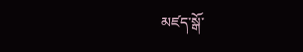མཛད་སྒོ་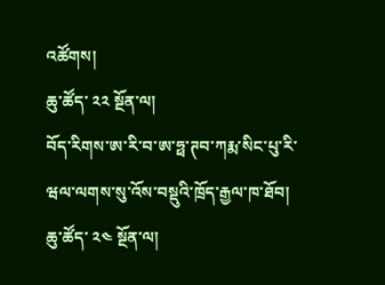འཚོགས།
ཆུ་ཚོད་ ༢༢ སྔོན་ལ།
བོད་རིགས་ཨ་རི་བ་ཨ་ཧྥ་ཊབ་ཀརྨ་སིང་པུ་རི་ཝལ་ལགས་སུ་འོས་བསྡུའི་ཁྲོད་རྒྱལ་ཁ་ཐོབ།
ཆུ་ཚོད་ ༢༤ སྔོན་ལ།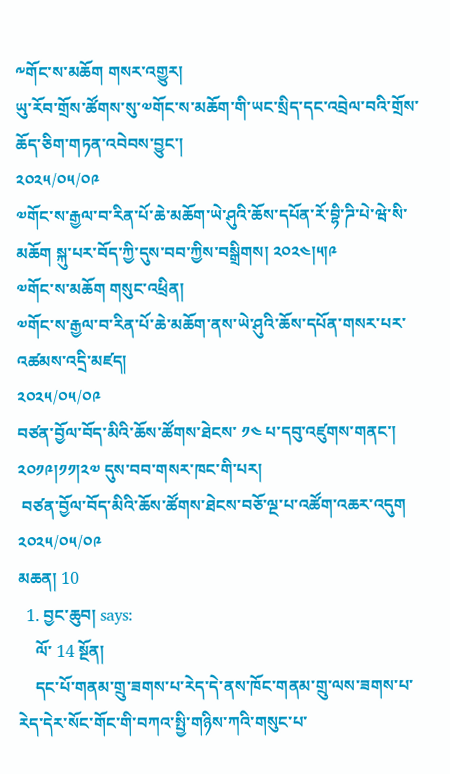༸གོང་ས་མཆོག གསར་འགྱུར།
ཡུ་རོབ་གྲོས་ཚོགས་སུ་༧གོང་ས་མཆོག་གི་ཡང་སྲིད་དང་འབྲེལ་བའི་གྲོས་ཆོད་ཅིག་གཏན་འབེབས་བྱུང་།
༢༠༢༥/༠༥/༠༩
༧གོང་ས་རྒྱལ་བ་རིན་པོ་ཆེ་མཆོག་ཡེ་ཤུའི་ཆོས་དཔོན་རོ་བྷི་ཌི་པེ་ཝེ་སི་མཆོག སྐུ་པར་བོད་ཀྱི་དུས་བབ་ཀྱིས་བསྒྲིགས། ༢༠༢༤།༥།༩
༧གོང་ས་མཆོག གསུང་འཕྲིན།
༧གོང་ས་རྒྱལ་བ་རིན་པོ་ཆེ་མཆོག་ནས་ཡེ་ཤུའི་ཆོས་དཔོན་གསར་པར་འཚམས་འདྲི་མཛད།
༢༠༢༥/༠༥/༠༩
བཙན་བྱོལ་བོད་མིའི་ཆོས་ཚོགས་ཐེངས་ ༡༤ པ་དབུ་འཛུགས་གནང་། ༢༠༡༩།༡༡།༢༧ དུས་བབ་གསར་ཁང་གི་པར།
 བཙན་བྱོལ་བོད་མིའི་ཆོས་ཚོགས་ཐེངས་བཅོ་ལྔ་པ་འཚོག་འཆར་འདུག
༢༠༢༥/༠༥/༠༩
མཆན། 10
  1. བྱང་ཆུབ། says:
    ལོ་ 14 སྔོན།
    དང་པོ་གནམ་གྲུ་ཟགས་པ་རེད་དེ་ནས་ཁོང་གནམ་གྲུ་ལས་ཟགས་པ་རེད་དེར་སོང་གོང་གི་བཀའ་སྤྱི་གཉིས་ཀའི་གསུང་པ་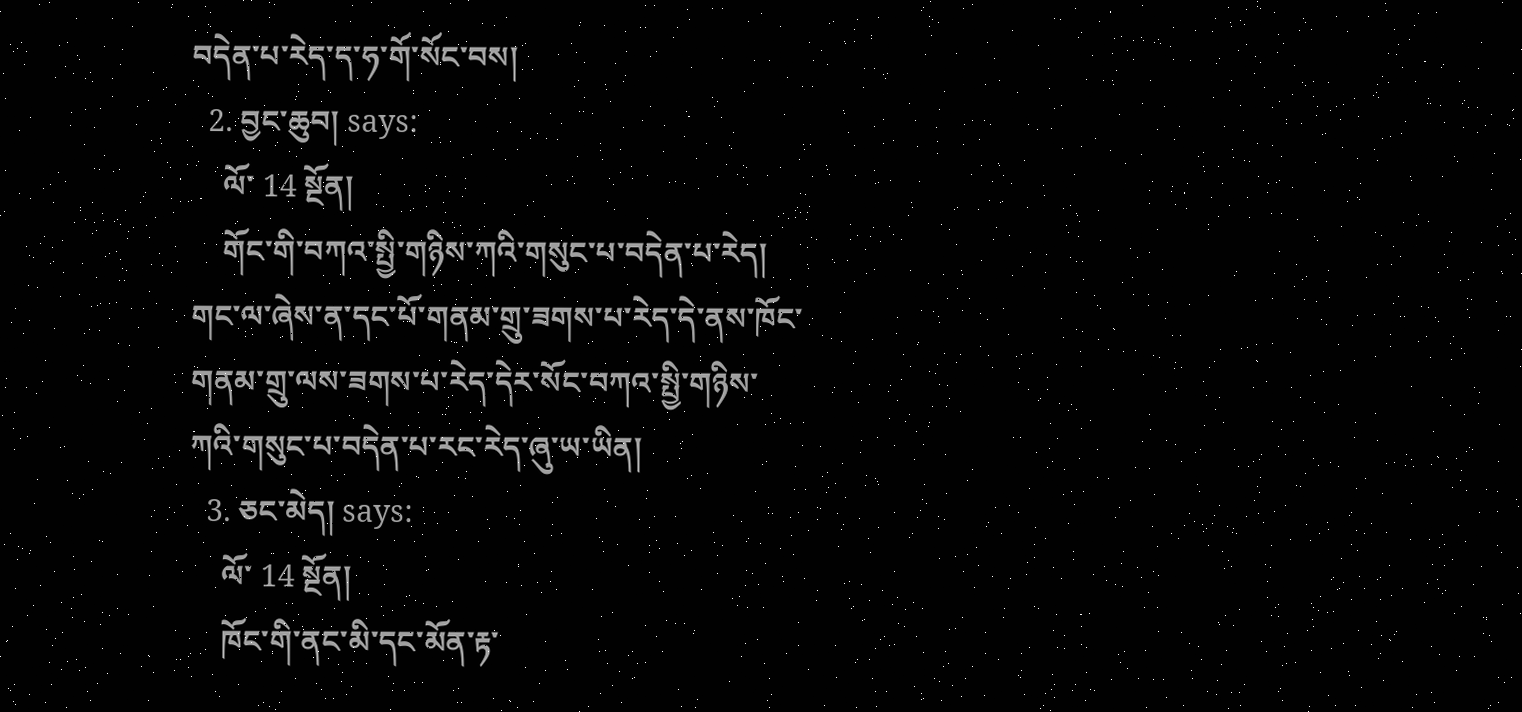བདེན་པ་རེད་ད་ཧ་གོ་སོང་བས།
  2. བྱང་ཆུབ། says:
    ལོ་ 14 སྔོན།
    གོང་གི་བཀའ་སྤྱི་གཉིས་ཀའི་གསུང་པ་བདེན་པ་རེད། གང་ལ་ཞེས་ན་དང་པོ་གནམ་གྲུ་ཟགས་པ་རེད་དེ་ནས་ཁོང་གནམ་གྲུ་ལས་ཟགས་པ་རེད་དེར་སོང་བཀའ་སྤྱི་གཉིས་ཀའི་གསུང་པ་བདེན་པ་རང་རེད་ཞུ་ཡ་ཡིན།
  3. ཅང་མེད། says:
    ལོ་ 14 སྔོན།
    ཁོང་གི་ནང་མི་དང་མོན་རྟ་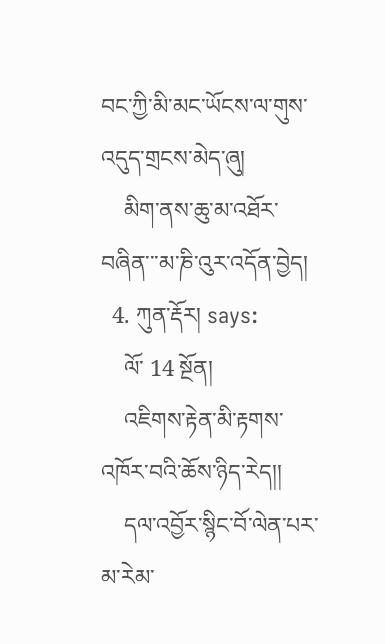བང་ཀྱི་མི་མང་ཡོངས་ལ་གུས་འདུད་གྲངས་མེད་ཞུ།
    མིག་ནས་ཆུ་མ་འཐོར་བཞིན་་་མ་ཎི་འུར་འདོན་བྱེད།
  4. ཀུན་རྡོར། says:
    ལོ་ 14 སྔོན།
    འཇིགས་རྟེན་མི་རྟགས་འཁོར་བའི་ཆོས་ཉིད་རེད།།
    དལ་འབྱོར་སྙིང་བོ་ལེན་པར་མ་རེམ་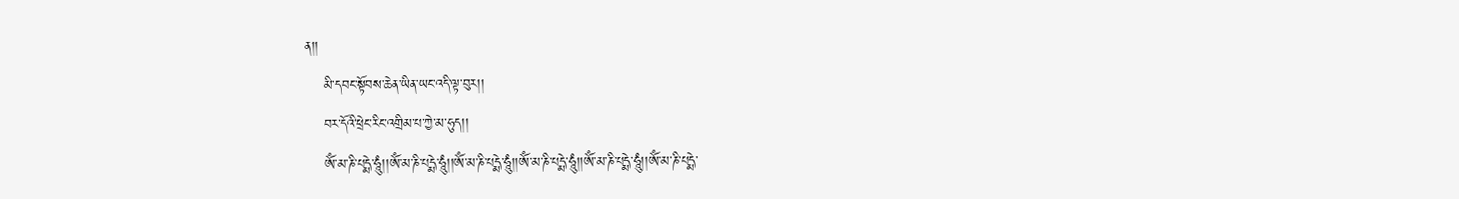ན།།
    མི་དབང་སྟོབས་ཆེན་ཡིན་ཡང་འདི་ལྟ་བུར།།
    བར་དོའི་ཕྲེང་རིང་འགྲིམ་པ་ཀྱེ་མ་ཧུད།།
    ཨོཾ་མ་ཎི་པདྨེ་ཧཱུཾ།།ཨོཾ་མ་ཎི་པདྨེ་ཧཱུཾ།།ཨོཾ་མ་ཎི་པདྨེ་ཧཱུཾ།།ཨོཾ་མ་ཎི་པདྨེ་ཧཱུཾ།།ཨོཾ་མ་ཎི་པདྨེ་ཧཱུཾ།།ཨོཾ་མ་ཎི་པདྨེ་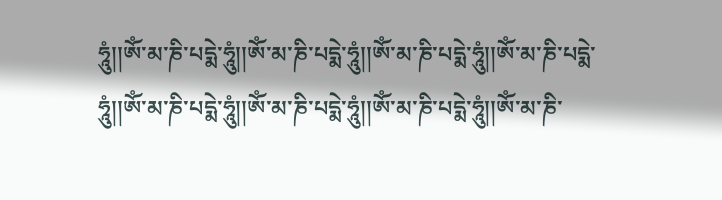ཧཱུཾ།།ཨོཾ་མ་ཎི་པདྨེ་ཧཱུཾ།།ཨོཾ་མ་ཎི་པདྨེ་ཧཱུཾ།།ཨོཾ་མ་ཎི་པདྨེ་ཧཱུཾ།།ཨོཾ་མ་ཎི་པདྨེ་ཧཱུཾ།།ཨོཾ་མ་ཎི་པདྨེ་ཧཱུཾ།།ཨོཾ་མ་ཎི་པདྨེ་ཧཱུཾ།།ཨོཾ་མ་ཎི་པདྨེ་ཧཱུཾ།།ཨོཾ་མ་ཎི་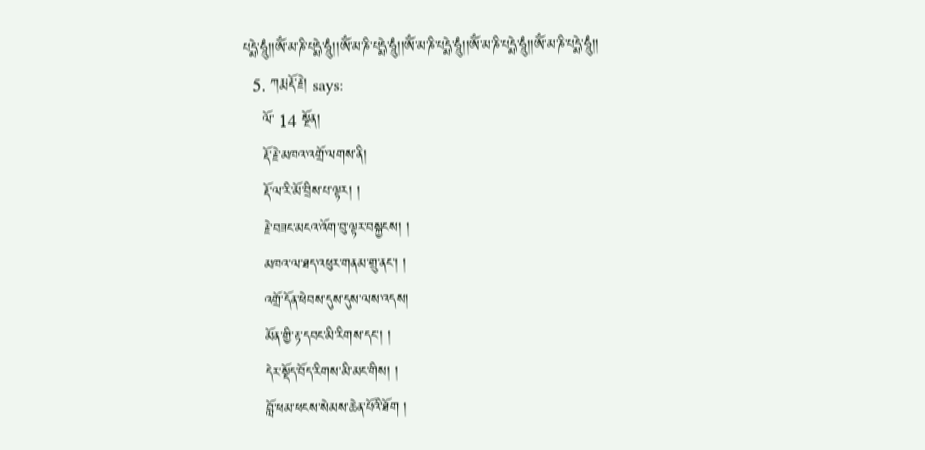པདྨེ་ཧཱུཾ།།ཨོཾ་མ་ཎི་པདྨེ་ཧཱུཾ།།ཨོཾ་མ་ཎི་པདྨེ་ཧཱུཾ།།ཨོཾ་མ་ཎི་པདྨེ་ཧཱུཾ།།ཨོཾ་མ་ཎི་པདྨེ་ཧཱུཾ།།ཨོཾ་མ་ཎི་པདྨེ་ཧཱུཾ།།
  5. ཀརྨ་རྡོ་རྗེ། says:
    ལོ་ 14 སྔོན།
    རྡོ་རྗེ་མཁའ་འགྲོ་ལགས་ནི།
    རྡོ་ལ་རི་མོ་བྲིས་པ་ལྟར། །
    རྗེ་བཟང་མངའ་འོག་བུ་ལྟར་བསྐྱངས། །
    མཁའ་ལ་ཐད་འཕུར་གནམ་གྲུ་ནང་། །
    འགྲོ་དོན་ཕེབས་དུས་དུས་ལས་འདས།
    མོན་གྱི་རྟ་དབང་མི་རིགས་དང་། །
    དེར་སྡོད་བོད་རིགས་མི་མང་གིས། །
    བློ་ཕམ་ཕངས་སེམས་ཆེན་པོའི་ཐོག །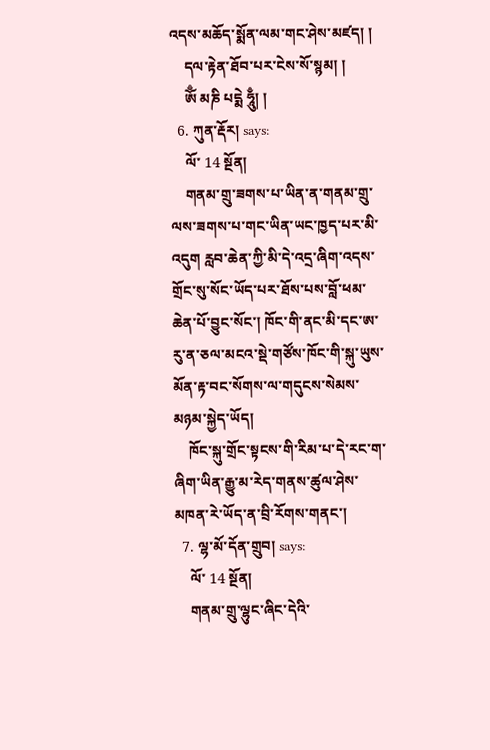འདས་མཆོད་སྨོན་ལམ་གང་ཤེས་མཛད། །
    དལ་རྟེན་ཐོབ་པར་ངེས་སོ་སྙམ། །
    ཨོྃ མཎི པདྨེ ཧཱུྃ། །
  6. ཀུན་རྡོར། says:
    ལོ་ 14 སྔོན།
    གནམ་གྲུ་ཟགས་པ་ཡིན་ན་གནམ་གྲུ་ལས་ཟགས་པ་གང་ཡིན་ཡང་ཁྱད་པར་མི་འདུག རླབ་ཆེན་ཀྱི་མི་དེ་འདྲ་ཞིག་འདས་གྲོང་སུ་སོང་ཡོད་པར་ཐོས་པས་བློ་ཕམ་ཆེན་པོ་བྱུང་སོང་། ཁོང་གི་ནང་མི་དང་ཨ་རུ་ན་ཅལ་མངའ་སྡེ་གཙོས་ཁོང་གི་སྐུ་ཡུས་མོན་རྟ་བང་སོགས་ལ་གདུངས་སེམས་མཉམ་སྐྱེད་ཡོད།
    ཁོང་སྐུ་གྲོང་སྟངས་གི་རིམ་པ་དེ་རང་ག་ཞིག་ཡིན་རྒྱུ་མ་རེད་གནས་ཚུལ་ཤེས་མཁན་རེ་ཡོད་ན་བྲི་རོགས་གནང་།
  7. ལྷ་མོ་དོན་གྲུབ། says:
    ལོ་ 14 སྔོན།
    གནམ་གྲུ་ལྷུང་ཞིང་དེའི་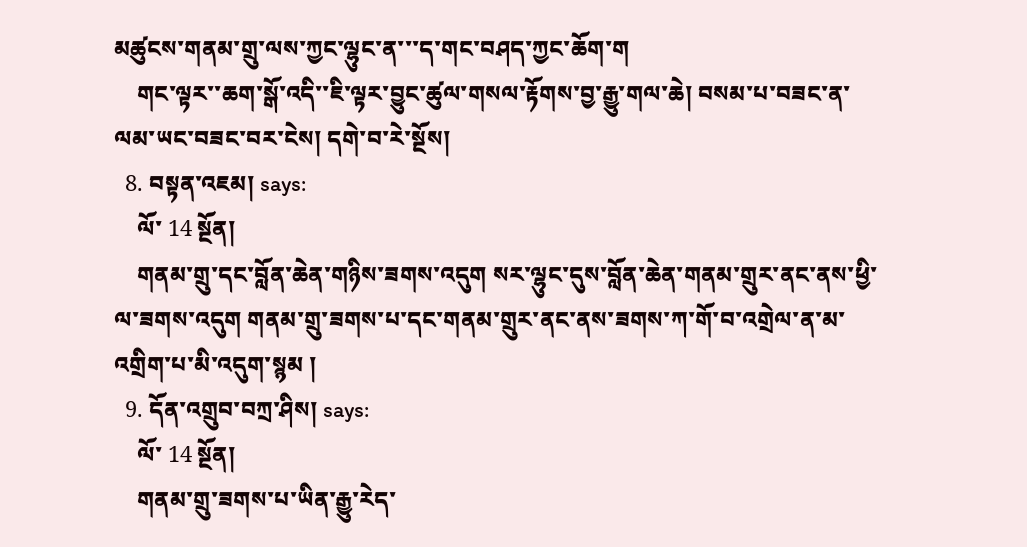མཚུངས་གནམ་གྲུ་ལས་ཀྱང་ལྷུང་ན་་་ད་གང་བཤད་ཀྱང་ཆོག་ག
    གང་ལྟར་་ཆག་སྒོ་འདི་་ཇི་ལྟར་བྱུང་ཚུལ་གསལ་རྟོགས་བྱ་རྒྱུ་གལ་ཆེ། བསམ་པ་བཟང་ན་ལམ་ཡང་བཟང་བར་ངེས། དགེ་བ་རེ་སྔོས།
  8. བསྟན་འཇམ། says:
    ལོ་ 14 སྔོན།
    གནམ་གྲུ་དང་བློན་ཆེན་གཉིས་ཟགས་འདུག སར་ལྷུང་དུས་བློན་ཆེན་གནམ་གྲུར་ནང་ནས་ཕྱི་ལ་ཟགས་འདུག གནམ་གྲུ་ཟགས་པ་དང་གནམ་གྲུར་ནང་ནས་ཟགས་ཀ་གོ་བ་འགྲེལ་ན་མ་འགྲིག་པ་མི་འདུག་སྙམ །
  9. དོན་འགྲུབ་བཀྲ་ཤིས། says:
    ལོ་ 14 སྔོན།
    གནམ་གྲུ་ཟགས་པ་ཡིན་རྒྱུ་རེད་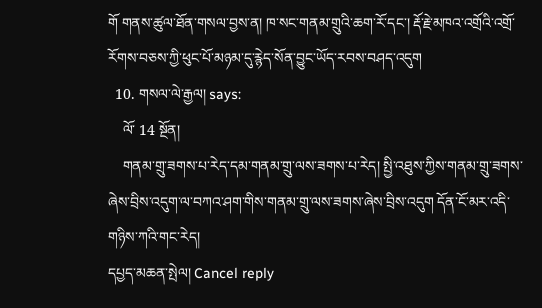གོ གནས་ཚུལ་ཐོན་གསལ་བྱས་ན། ཁ་སང་གནམ་གྲུའི་ཆག་རོ་དང་། རྡོ་རྗེ་མཁའ་འགྲོའི་འགྲོ་རོགས་བཅས་ཀྱི་ཕུང་པོ་མཉམ་དུ་རྙེད་སོན་བྱུང་ཡོད་རབས་བཤད་འདུག
  10. གསལ་ལེ་རྒྱལ། says:
    ལོ་ 14 སྔོན།
    གནམ་གྲུ་ཟགས་པ་རེད་དམ་གནམ་གྲུ་ལས་ཟགས་པ་རེད། སྤྱི་འཐུས་ཀྱིས་གནམ་གྲུ་ཟགས་ཞེས་བྲིས་འདུག་ལ་བཀའ་ཤག་གིས་གནམ་གྲུ་ལས་ཟགས་ཞེས་བྲིས་འདུག དོན་ངོ་མར་འདི་གཉིས་ཀའི་གང་རེད།
དཔྱད་མཆན་སྤེལ། Cancel reply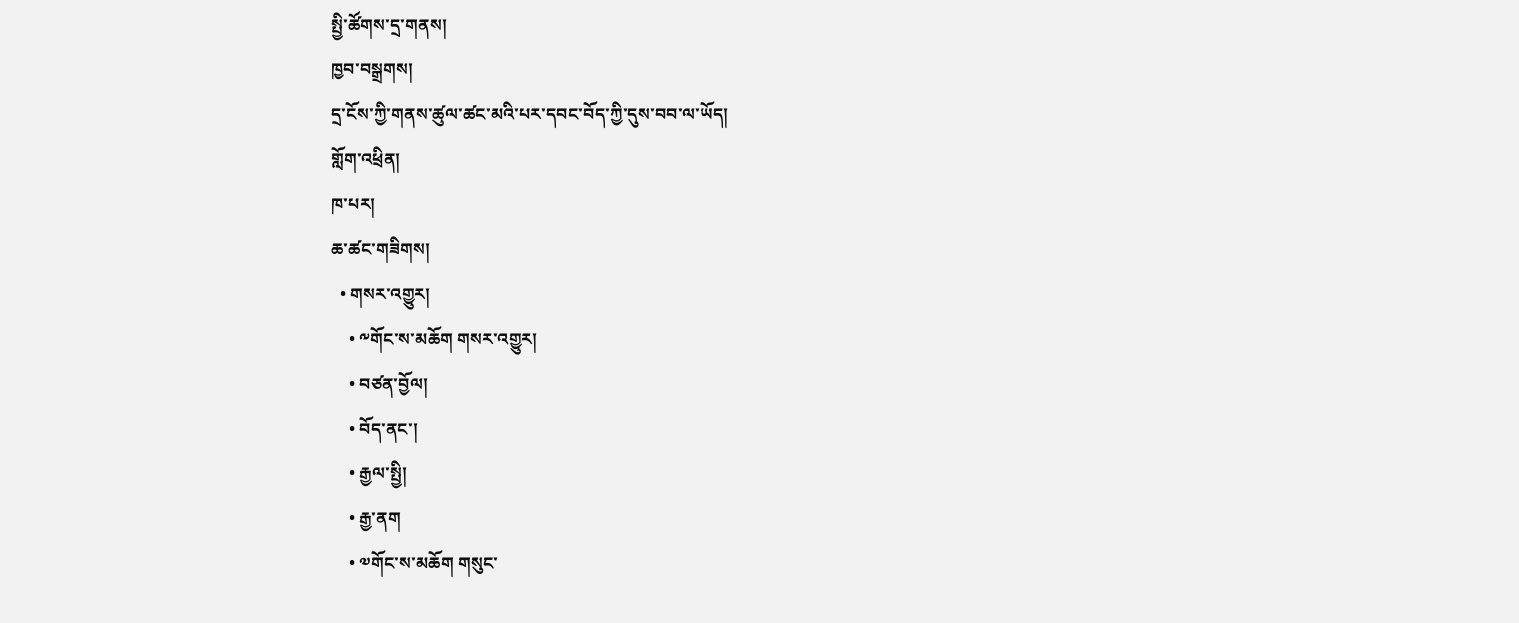སྤྱི་ཚོགས་དྲ་གནས།
ཁྱབ་བསྒྲགས།
དྲ་ངོས་ཀྱི་གནས་ཚུལ་ཚང་མའི་པར་དབང་བོད་ཀྱི་དུས་བབ་ལ་ཡོད།
གློག་འཕྲིན།
ཁ་པར།
ཆ་ཚང་གཟིགས།
  • གསར་འགྱུར།
    • ༸གོང་ས་མཆོག གསར་འགྱུར།
    • བཙན་བྱོལ།
    • བོད་ནང་།
    • རྒྱལ་སྤྱི།
    • རྒྱ་ནག
    • ༧གོང་ས་མཆོག གསུང་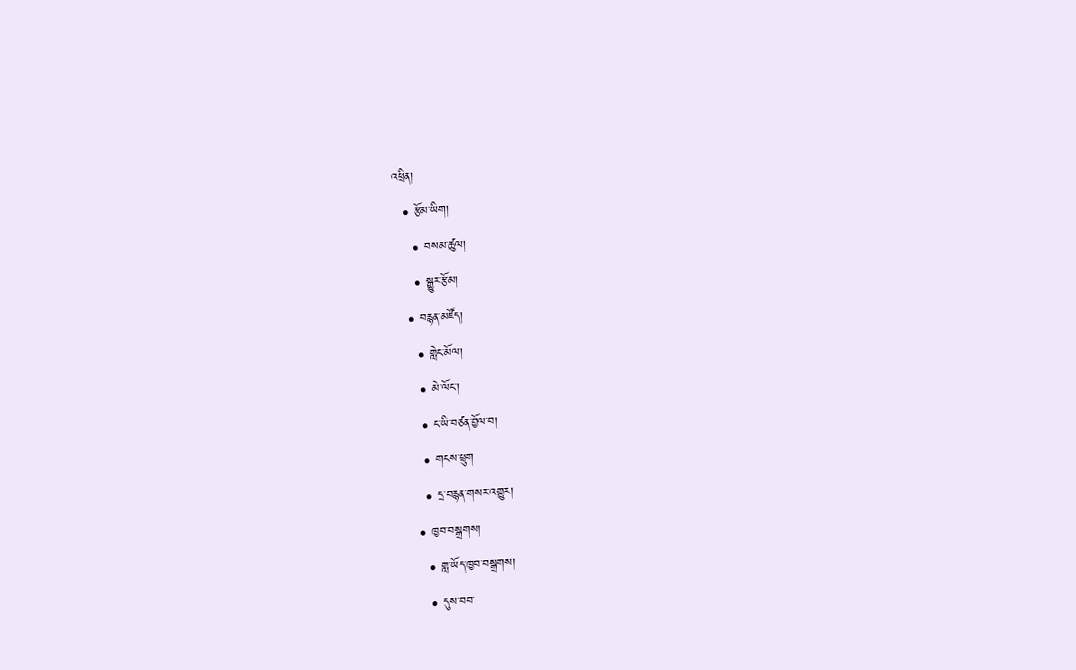འཕྲིན།
  • རྩོམ་ཡིག།
    • བསམ་ཚུལ།
    • སྒྱུར་རྩོམ།
  • བརྙན་མཛོད།
    • གླེང་མོལ།
    • མེ་ལོང་།
    • ང་ཡི་བཙན་བྱོལ་བ།
    • གངས་ཕྲུག
    • དྲ་བརྙན་གསར་འགྱུར།
  • ཁྱབ་བསྒྲགས།
    • གླ་ཡོད་ཁྱབ་བསྒྲགས།
    • དུས་བབ་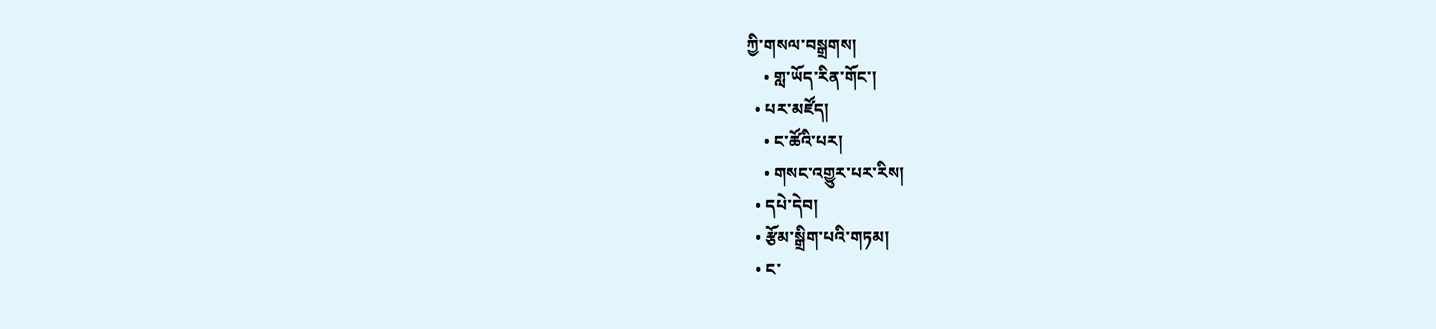ཀྱི་གསལ་བསྒྲགས།
    • གླ་ཡོད་རིན་གོང་།
  • པར་མཛོད།
    • ང་ཚོའི་པར།
    • གསང་འགྱུར་པར་རིས།
  • དཔེ་དེབ།
  • རྩོམ་སྒྲིག་པའི་གཏམ།
  • ང་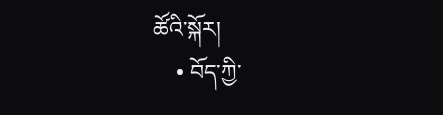ཚོའི་སྐོར།
    • བོད་ཀྱི་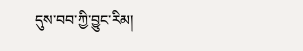དུས་བབ་ཀྱི་བྱུང་རིམ།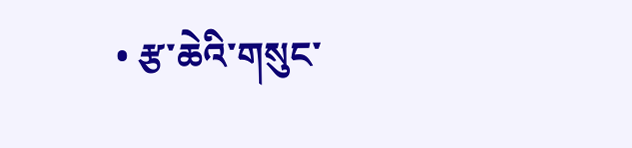• རྩ་ཆེའི་གསུང་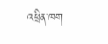འཕྲིན་ཁག